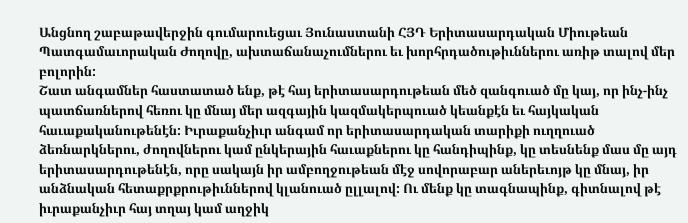Անցնող շաբաթավերջին գումարուեցաւ Յունաստանի ՀՅԴ Երիտասարդական Միութեան Պատգամաւորական Ժողովը, ախտաճանաչումներու եւ խորհրդածութիւններու առիթ տալով մեր բոլորին:
Շատ անգամներ հաստատած ենք, թէ հայ երիտասարդութեան մեծ զանգուած մը կայ, որ ինչ-ինչ պատճառներով հեռու կը մնայ մեր ազգային կազմակերպուած կեանքէն եւ հայկական հաւաքականութենէն: Իւրաքանչիւր անգամ որ երիտասարդական տարիքի ուղղուած ձեռնարկներու, ժողովներու կամ ընկերային հաւաքներու կը հանդիպինք, կը տեսնենք մաս մը այդ երիտասարդութենէն, որը սակայն իր ամբողջութեան մէջ սովորաբար աներեւոյթ կը մնայ, իր անձնական հետաքրքրութիւններով կլանուած ըլլալով: Ու մենք կը տագնապինք, գիտնալով թէ իւրաքանչիւր հայ տղայ կամ աղջիկ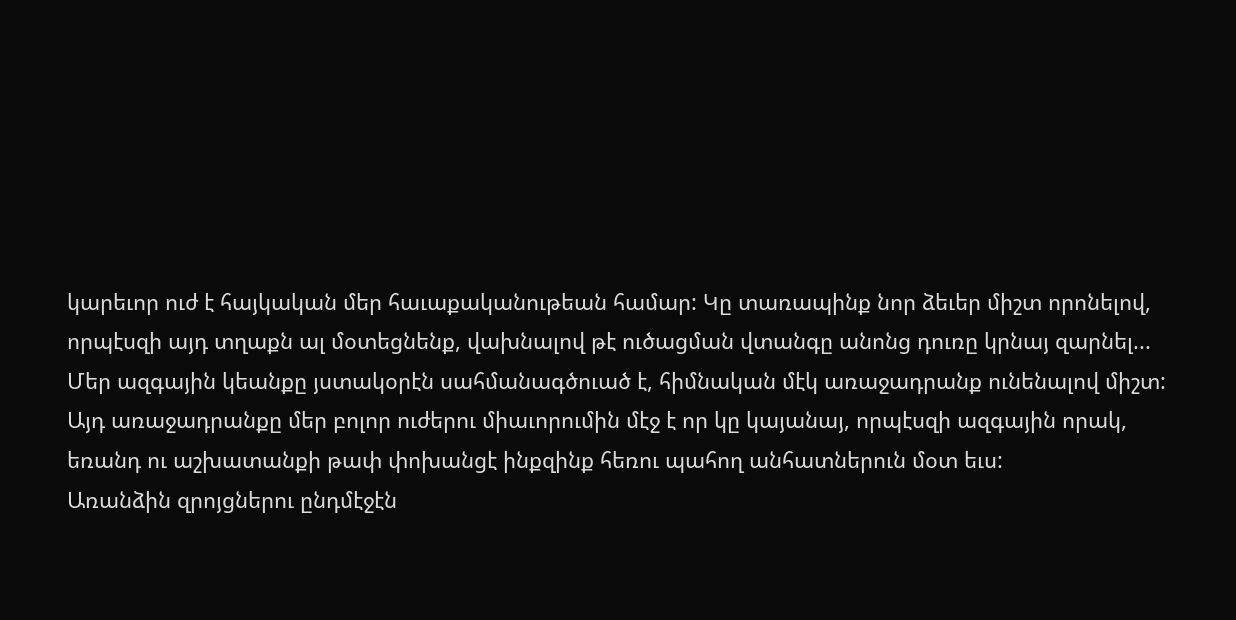կարեւոր ուժ է հայկական մեր հաւաքականութեան համար: Կը տառապինք նոր ձեւեր միշտ որոնելով, որպէսզի այդ տղաքն ալ մօտեցնենք, վախնալով թէ ուծացման վտանգը անոնց դուռը կրնայ զարնել...
Մեր ազգային կեանքը յստակօրէն սահմանագծուած է, հիմնական մէկ առաջադրանք ունենալով միշտ: Այդ առաջադրանքը մեր բոլոր ուժերու միաւորումին մէջ է որ կը կայանայ, որպէսզի ազգային որակ, եռանդ ու աշխատանքի թափ փոխանցէ ինքզինք հեռու պահող անհատներուն մօտ եւս:
Առանձին զրոյցներու ընդմէջէն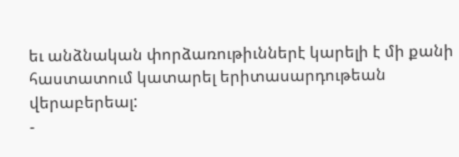եւ անձնական փորձառութիւններէ կարելի է մի քանի հաստատում կատարել երիտասարդութեան վերաբերեալ:
-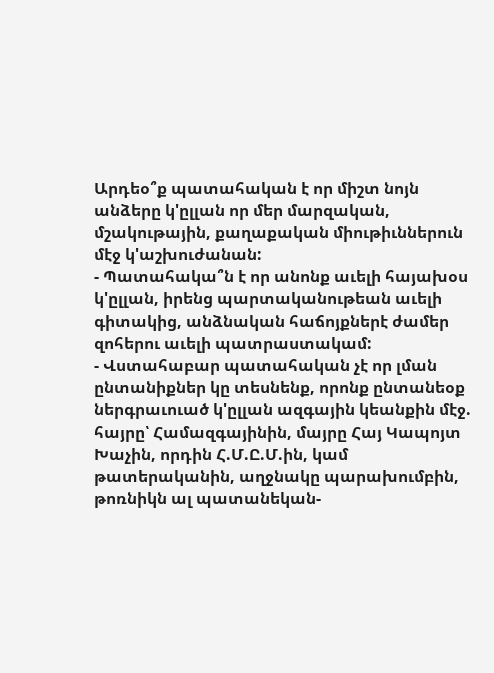Արդեօ՞ք պատահական է որ միշտ նոյն անձերը կ'ըլլան որ մեր մարզական, մշակութային, քաղաքական միութիւններուն մէջ կ'աշխուժանան:
- Պատահակա՞ն է որ անոնք աւելի հայախօս կ'ըլլան, իրենց պարտականութեան աւելի գիտակից, անձնական հաճոյքներէ ժամեր զոհերու աւելի պատրաստակամ:
- Վստահաբար պատահական չէ որ լման ընտանիքներ կը տեսնենք, որոնք ընտանեօք ներգրաւուած կ'ըլլան ազգային կեանքին մէջ. հայրը՝ Համազգայինին, մայրը Հայ Կապոյտ Խաչին, որդին Հ.Մ.Ը.Մ.ին, կամ թատերականին, աղջնակը պարախումբին, թոռնիկն ալ պատանեկան-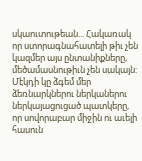սկաուտութեան... Հակառակ որ ստորագնահատելի թիւ չեն կազմեր այս ընտանիքները, մեծամասնութիւն չեն սակայն:
Մէկդի կը ձգեմ մեր ձեռնարկներու ներկաներու ներկայացուցած պատկերը, որ սովորաբար միջին ու աւելի հասուն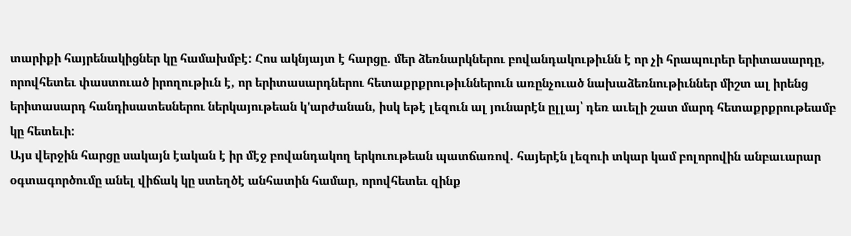տարիքի հայրենակիցներ կը համախմբէ: Հոս ակնյայտ է հարցը. մեր ձեռնարկներու բովանդակութիւնն է որ չի հրապուրեր երիտասարդը, որովհետեւ փաստուած իրողութիւն է, որ երիտասարդներու հետաքրքրութիւններուն առընչուած նախաձեռնութիւններ միշտ ալ իրենց երիտասարդ հանդիսատեսներու ներկայութեան կ'արժանան, իսկ եթէ լեզուն ալ յունարէն ըլլայ՝ դեռ աւելի շատ մարդ հետաքրքրութեամբ կը հետեւի:
Այս վերջին հարցը սակայն էական է իր մէջ բովանդակող երկուութեան պատճառով. հայերէն լեզուի տկար կամ բոլորովին անբաւարար օգտագործումը անել վիճակ կը ստեղծէ անհատին համար, որովհետեւ զինք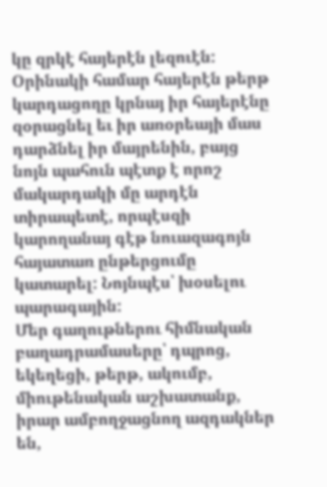կը զրկէ հայերէն լեզուէն: Օրինակի համար հայերէն թերթ կարդացողը կրնայ իր հայերէնը զօրացնել եւ իր առօրեայի մաս դարձնել իր մայրենին, բայց նոյն պահուն պէտք է որոշ մակարդակի մը արդէն տիրապետէ, որպէսզի կարողանայ գէթ նուազագոյն հայատառ ընթերցումը կատարել: Նոյնպէս՝ խօսելու պարագային:
Մեր գաղութներու հիմնական բաղադրամասերը՝ դպրոց, եկեղեցի, թերթ, ակումբ, միութենական աշխատանք, իրար ամբողջացնող ազդակներ են,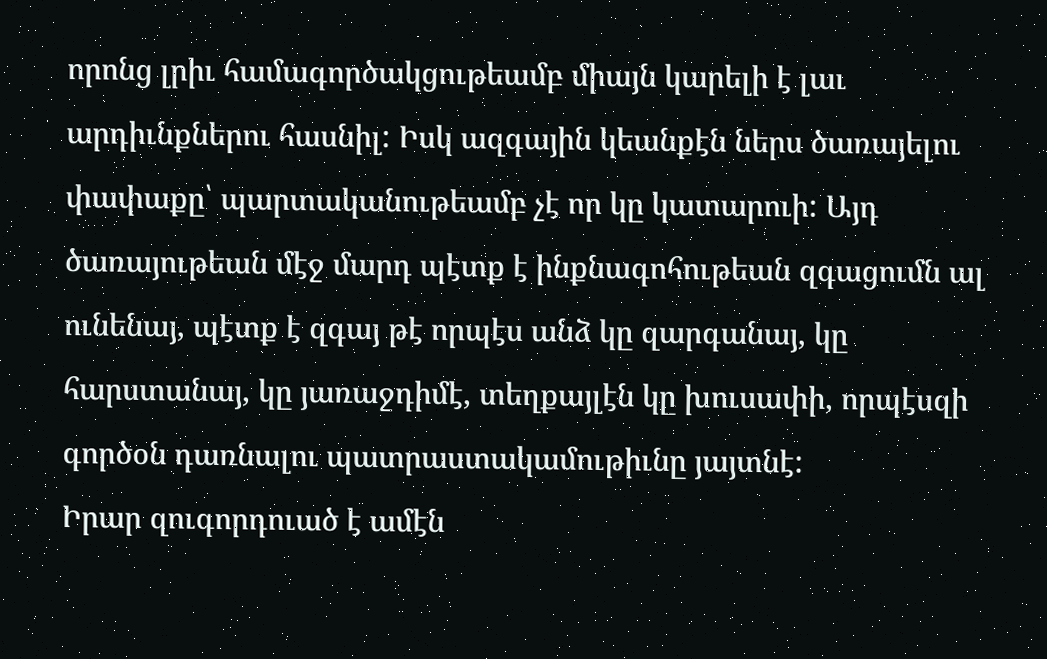որոնց լրիւ համագործակցութեամբ միայն կարելի է լաւ արդիւնքներու հասնիլ: Իսկ ազգային կեանքէն ներս ծառայելու փափաքը՝ պարտականութեամբ չէ որ կը կատարուի: Այդ ծառայութեան մէջ մարդ պէտք է ինքնագոհութեան զգացումն ալ ունենայ, պէտք է զգայ թէ որպէս անձ կը զարգանայ, կը հարստանայ, կը յառաջդիմէ, տեղքայլէն կը խուսափի, որպէսզի գործօն դառնալու պատրաստակամութիւնը յայտնէ:
Իրար զուգորդուած է ամէն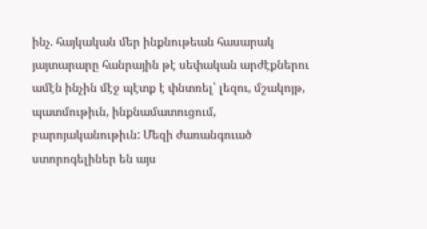ինչ. հայկական մեր ինքնութեան հասարակ յայտարարը հանրային թէ սեփական արժէքներու ամէն ինչին մէջ պէտք է փնտռել՝ լեզու, մշակոյթ, պատմութիւն, ինքնամատուցում, բարոյականութիւն: Մեզի ժառանգուած ստորոգելիներ են այս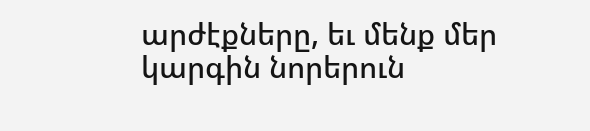արժէքները, եւ մենք մեր կարգին նորերուն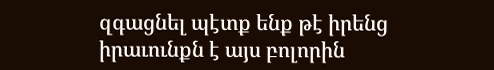զգացնել պէտք ենք թէ իրենց իրաւունքն է այս բոլորին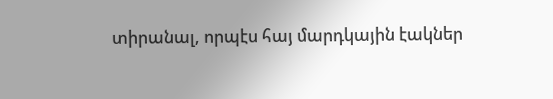տիրանալ, որպէս հայ մարդկային էակներ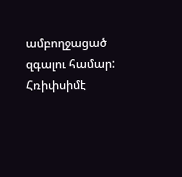ամբողջացած զգալու համար:
Հռիփսիմէ